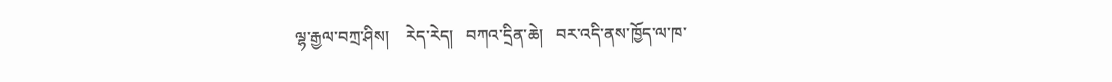ལྷ་རྒྱལ་བཀྲ་ཤིས།    རེད་རེད།   བཀའ་དྲིན་ཆེ།   བར་འདི་ནས་ཁྱོད་ལ་ཁ་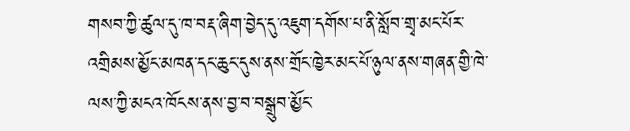གསབ་ཀྱི་ཚུལ་དུ་ཁ་བརྡ་ཞིག་བྱེད་དུ་འཇུག་དགོས་པ་ནི་སློབ་གྲྭ་མང་པོར་འགྲིམས་མྱོང་མཁན་དང་ཆུང་དུས་ནས་གྲོང་ཁྱེར་མང་པོ་ཉུལ་ནས་གཞན་གྱི་ཁེ་ལས་ཀྱི་མངའ་ཁོངས་ནས་བྱ་བ་བསྒྲུབ་མྱོང་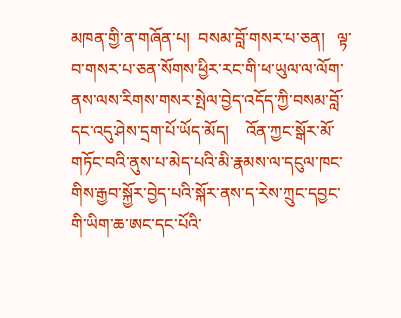མཁན་གྱི་ན་གཞོན་པ།  བསམ་བློ་གསར་པ་ཅན།   ལྟ་བ་གསར་པ་ཅན་སོགས་ཕྱིར་རང་གི་ཕ་ཡུལ་ལ་ལོག་ནས་ལས་རིགས་གསར་སྤེལ་བྱེད་འདོད་ཀྱི་བསམ་བློ་དང་འདུ་ཤེས་དྲག་པོ་ཡོད་མོད།    འོན་ཀྱང་སྒོར་མོ་གཏོང་བའི་ནུས་པ་མེད་པའི་མི་རྣམས་ལ་དངུལ་ཁང་གིས་རྒྱབ་སྐྱོར་བྱེད་པའི་སྐོར་ནས་ད་རེས་ཀྲུང་དབྱང་གི་ཡིག་ཆ་ཨང་དང་པོའི་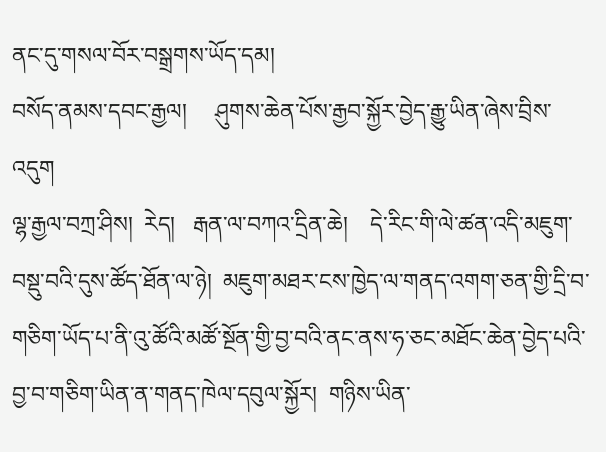ནང་དུ་གསལ་བོར་བསྒྲགས་ཡོད་དམ།
བསོད་ནམས་དབང་རྒྱལ།     ཤུགས་ཆེན་པོས་རྒྱབ་སྐྱོར་བྱེད་རྒྱུ་ཡིན་ཞེས་བྲིས་འདུག
ལྷ་རྒྱལ་བཀྲ་ཤིས།  རེད།   རྒན་ལ་བཀའ་དྲིན་ཆེ།    དེ་རིང་གི་ལེ་ཚན་འདི་མཇུག་བསྡུ་བའི་དུས་ཚོད་ཐོན་ལ་ཉེ།  མཇུག་མཐར་ངས་ཁྱེད་ལ་གནད་འགག་ཅན་གྱི་དྲི་བ་གཅིག་ཡོད་པ་ནི་འུ་ཚོའི་མཚོ་སྔོན་གྱི་བྱ་བའི་ནང་ནས་ཧ་ཅང་མཐོང་ཆེན་བྱེད་པའི་བྱ་བ་གཅིག་ཡིན་ན་གནད་ཁེལ་དབུལ་སྐྱོར།  གཉིས་ཡིན་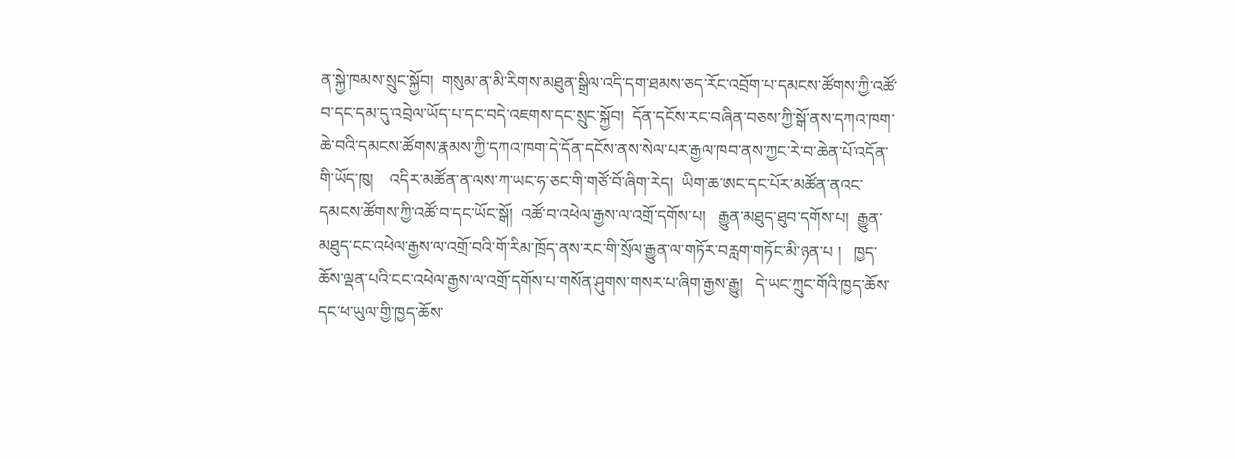ན་སྐྱེ་ཁམས་སྲུང་སྐྱོབ།  གསུམ་ན་མི་རིགས་མཐུན་སྒྲིལ་འདི་དག་ཐམས་ཅད་རོང་འབྲོག་པ་དམངས་ཚོགས་ཀྱི་འཚོ་བ་དང་དམ་དུ་འབྲེལ་ཡོད་པ་དང་བདེ་འཇགས་དང་སྲུང་སྐྱོབ།  དོན་དངོས་རང་བཞིན་བཅས་ཀྱི་སྒོ་ནས་དཀའ་ཁག་ཆེ་བའི་དམངས་ཚོགས་རྣམས་ཀྱི་དཀའ་ཁག་དེ་དོན་དངོས་ནས་སེལ་པར་རྒྱལ་ཁབ་ནས་ཀྱང་རེ་བ་ཆེན་པོ་འདོན་གི་ཡོད་ཁུ།    འདིར་མཚོན་ན་ལས་ཀ་ཡང་ཧ་ཅང་གི་གཙོ་བོ་ཞིག་རེད།  ཡིག་ཆ་ཨང་དང་པོར་མཚོན་ནའང་དམངས་ཚོགས་ཀྱི་འཚོ་བ་དང་ཡོང་སྒོ།  འཚོ་བ་འཕེལ་རྒྱས་ལ་འགྲོ་དགོས་པ།   རྒྱུན་མཐུད་ཐུབ་དགོས་པ།  རྒྱུན་མཐུད་ངང་འཕེལ་རྒྱས་ལ་འགྲོ་བའི་གོ་རིམ་ཁྲོད་ནས་རང་གི་སྲོལ་རྒྱུན་ལ་གཏོར་བརླག་གཏོང་མི་ཉན་པ །   ཁྱད་ཆོས་ལྡན་པའི་ངང་འཕེལ་རྒྱས་ལ་འགྲོ་དགོས་པ་གསོན་ཤུགས་གསར་པ་ཞིག་རྒྱས་རྒྱུ།   དེ་ཡང་ཀྲུང་གོའི་ཁྱད་ཆོས་དང་ཕ་ཡུལ་གྱི་ཁྱད་ཆོས་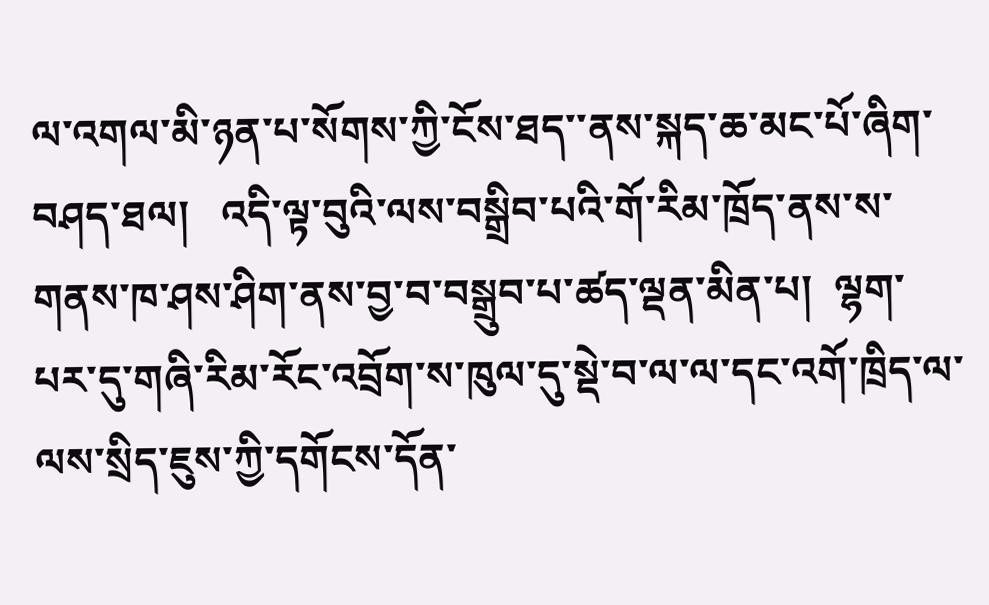ལ་འགལ་མི་ཉན་པ་སོགས་ཀྱི་ངོས་ཐད་་ནས་སྐད་ཆ་མང་པོ་ཞིག་བཤད་ཐལ།   འདི་ལྟ་བུའི་ལས་བསྒྲིབ་པའི་གོ་རིམ་ཁྲོད་ནས་ས་གནས་ཁ་ཤས་ཤིག་ནས་བྱ་བ་བསྒྲུབ་པ་ཚད་ལྡན་མིན་པ།  ལྷག་པར་དུ་གཞི་རིམ་རོང་འབྲོག་ས་ཁུལ་དུ་སྡེ་བ་ལ་ལ་དང་འགོ་ཁྲིད་ལ་ལས་སྲིད་ཇུས་ཀྱི་དགོངས་དོན་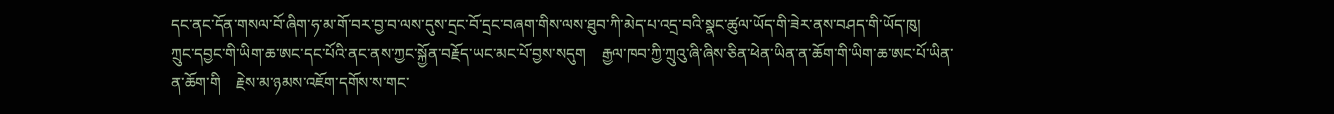དང་ནང་དོན་གསལ་བོ་ཞིག་ཧ་མ་གོ་བར་བྱ་བ་ལས་དུས་དྲང་བོ་དྲང་བཞག་གིས་ལས་ཐུབ་ཀི་མེད་པ་འདྲ་བའི་སྣང་ཚུལ་ཡོད་གི་ཟེར་ནས་བཤད་གི་ཡོད་ཁུ།   ཀྲུང་དབྱང་གི་ཡིག་ཆ་ཨང་དང་པོའི་ནང་ནས་ཀྱང་སྐྱོན་བརྗོད་ཡང་མང་པོ་བྱས་སདུག    རྒྱལ་ཁབ་ཀྱི་ཀྲུའུ་ཞི་ཞིས་ཅིན་ཕེན་ཡིན་ན་ཆོག་གི་ཡིག་ཆ་ཨང་པོ་ཡིན་ན་ཆོག་གི    རྗེས་མ་ཉམས་འཇོག་དགོས་ས་གང་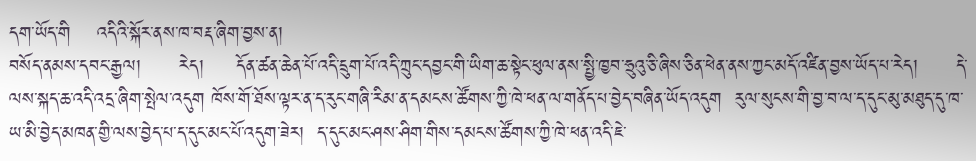དག་ཡོད་གི    འདིའི་སྐོར་ནས་ཁ་བརྡ་ཞིག་བྱས་ན།
བསོད་ནམས་དབང་རྒྱལ།      རེད།     དོན་ཚན་ཆེན་པོ་འདི་དྲུག་པོ་འདི་ཀྲུང་དབྱང་གི་ཡིག་ཆ་སྟེང་ཕུལ་ནས་སྤྱི་ཁྱབ་ཧྲུའུ་ཅི་ཞིས་ཅིན་ཕེན་ནས་ཀྱང་མདོ་འཛིན་བྱས་ཡོད་པ་རེད།      དེ་ལས་སྐད་ཆ་འདི་འདྲ་ཞིག་སྤེལ་འདུག ཁོས་གོ་ཐོས་ལྟར་ན་ད་རུང་གཞི་རིམ་ན་དམངས་ཚོགས་ཀྱི་ཁེ་ཕན་ལ་གནོད་པ་བྱེད་བཞིན་ཡོད་འདུག  རུལ་སུངས་གི་བྱ་བ་ལ་ད་དུང་མུ་མཐུད་དུ་ཁ་ཡ་མི་བྱེད་མཁན་གྱི་ལས་བྱེད་པ་ད་དུང་མང་པོ་འདུག་ཟེར།  ད་དུང་མང་ཤས་ཤིག་གིས་དམངས་ཚོགས་ཀྱི་ཁེ་ཕན་འདི་ཇེ་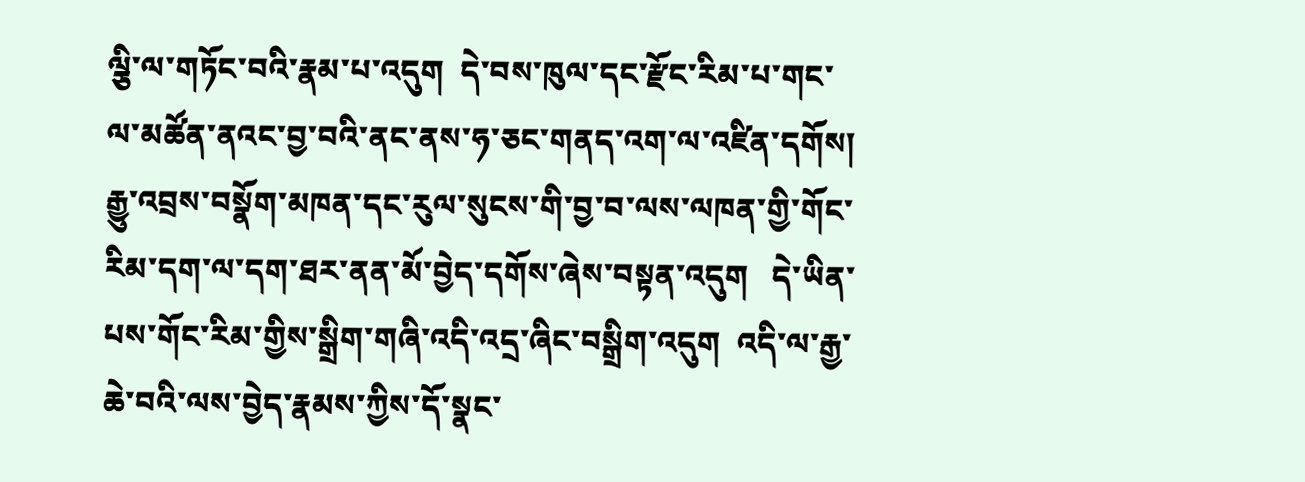ལྕི་ལ་གཏོང་བའི་རྣམ་པ་འདུག  དེ་བས་ཁུལ་དང་རྫོང་རིམ་པ་གང་ལ་མཚོན་ནའང་བྱ་བའི་ནང་ནས་ཧ་ཅང་གནད་འག་ལ་འཛིན་དགོས།  རྒྱུ་འབྲས་བསྣོག་མཁན་དང་རུལ་སུངས་གི་བྱ་བ་ལས་ལཁན་གྱི་གོང་རིམ་དག་ལ་དག་ཐར་ནན་མོ་བྱེད་དགོས་ཞེས་བསྟན་འདུག   དེ་ཡིན་པས་གོང་རིམ་གྱིས་སྒྲིག་གཞི་འདི་འདྲ་ཞིང་བསྒྲིག་འདུག  འདི་ལ་རྒྱ་ཆེ་བའི་ལས་བྱེད་རྣམས་ཀྱིས་དོ་སྣང་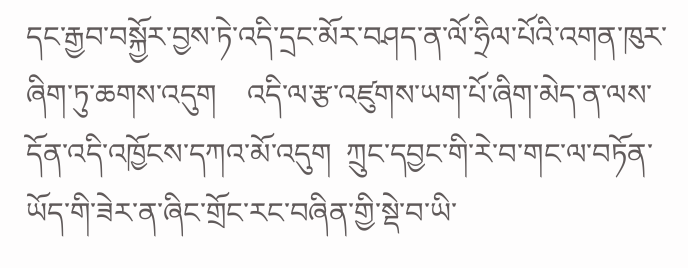དང་རྒྱབ་བསྐྱོར་བྱས་ཏེ་འདི་དྲང་མོར་བཤད་ན་ལོ་ཧྲིལ་པོའི་འགན་ཁུར་ཞིག་ཏུ་ཆགས་འདུག    འདི་ལ་རྩ་འཛུགས་ཡག་པོ་ཞིག་མེད་ན་ལས་དོན་འདི་འཁྱོངས་དཀའ་མོ་འདུག  ཀྲུང་དབྱང་གི་རེ་བ་གང་ལ་བཏོན་ཡོད་གི་ཟེར་ན་ཞིང་གྲོང་རང་བཞིན་གྱི་སྡེ་བ་ཡི་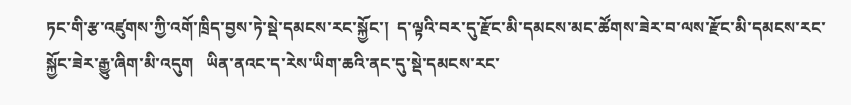ཏང་གི་རྩ་འཛུགས་ཀྱི་འགོ་ཁྲིད་བྱས་ཏེ་སྡེ་དམངས་རང་སྐྱོང་།  ད་ལྟའི་བར་དུ་རྫོང་མི་དམངས་མང་ཚོགས་ཟེར་བ་ལས་རྫོང་མི་དམངས་རང་སྐྱོང་ཟེར་རྒྱུ་ཞིག་མི་འདུག   ཡིན་ནའང་ད་རེས་ཡིག་ཆའི་ནང་དུ་སྡེ་དམངས་རང་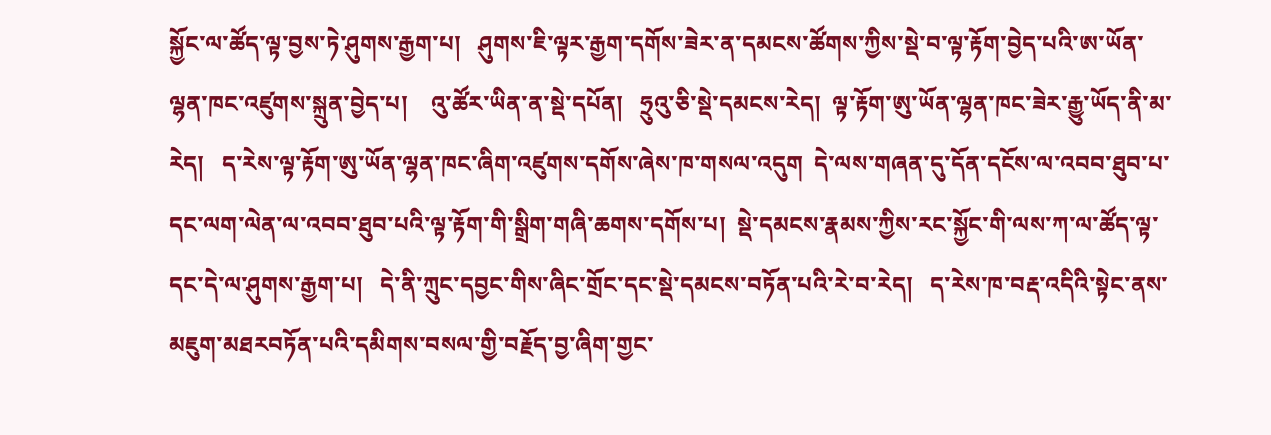སྐྱོང་ལ་ཚོད་ལྟ་བྱས་ཏེ་ཤུགས་རྒྱག་པ།   ཤུགས་ཇི་ལྟར་རྒྱག་དགོས་ཟེར་ན་དམངས་ཚོགས་ཀྱིས་སྡེ་བ་ལྟ་རྟོག་བྱེད་པའི་ཨ་ཡོན་ལྷན་ཁང་འཛུགས་སྐྲུན་བྱེད་པ།    འུ་ཚོར་ཡིན་ན་སྡེ་དཔོན།   ཧྲུའུ་ཅི་སྡེ་དམངས་རེད།  ལྟ་རྟོག་ཨུ་ཡོན་ལྷན་ཁང་ཟེར་རྒྱུ་ཡོད་ནི་མ་རེད།   ད་རེས་ལྟ་རྟོག་ཨུ་ཡོན་ལྷན་ཁང་ཞིག་འཛུགས་དགོས་ཞེས་ཁ་གསལ་འདུག  དེ་ལས་གཞན་དུ་དོན་དངོས་ལ་འབབ་ཐུབ་པ་དང་ལག་ལེན་ལ་འབབ་ཐུབ་པའི་ལྟ་རྟོག་གི་སྒྲིག་གཞི་ཆགས་དགོས་པ།  སྡེ་དམངས་རྣམས་ཀྱིས་རང་སྐྱོང་གི་ལས་ཀ་ལ་ཚོད་ལྟ་དང་དེ་ལ་ཤུགས་རྒྱག་པ།   དེ་ནི་ཀྲུང་དབྱང་གིས་ཞིང་གྲོང་དང་སྡེ་དམངས་བཏོན་པའི་རེ་བ་རེད།   ད་རེས་ཁ་བརྡ་འདིའི་སྟེང་ནས་མཇུག་མཐརབཏོན་པའི་དམིགས་བསལ་གྱི་བརྗོད་བྱ་ཞིག་གྱང་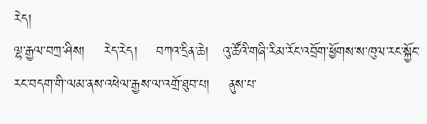རེད།
ལྷ་རྒྱལ་བཀྲ་ཤིས།    རེད་རེད།    བཀའ་དྲིན་ཆེ།   འུ་ཚོའི་གཞི་རིམ་རོང་འབྲོག་ཕྱོགས་ས་ཁུལ་རང་སྐྱོང་རང་བདག་གི་ལམ་ནས་འཕེལ་རྒྱས་ལ་འགྲོ་ཐུབ་པ།    ནུས་པ་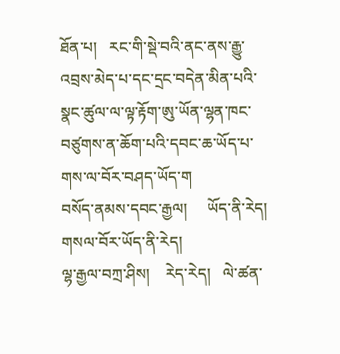ཐོན་པ།   རང་གི་སྡེ་བའི་ནང་ནས་རྒྱུ་འབྲས་མེད་པ་དང་དྲང་བདེན་མིན་པའི་སྣང་ཚུལ་ལ་ལྟ་རྟོག་ཨུ་ཡོན་ལྷན་ཁང་བཙུགས་ན་ཆོག་པའི་དབང་ཆ་ཡོད་པ་གས་ལ་བོར་བཤད་ཡོད་ག
བསོད་ནམས་དབང་རྒྱལ།     ཡོད་ནི་རེད།    གསལ་བོར་ཡོད་ནི་རེད།
ལྷ་རྒྱལ་བཀྲ་ཤིས།    རེད་རེད།   ལེ་ཚན་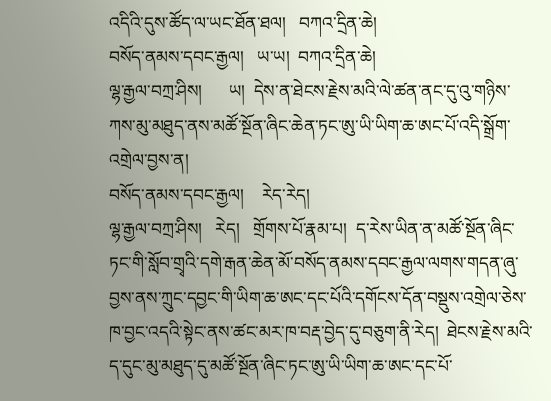འདིའི་དུས་ཚོད་ལ་ཡང་ཐོན་ཐལ།   བཀའ་དྲིན་ཆེ།
བསོད་ནམས་དབང་རྒྱལ།   ཡ་ཡ།  བཀའ་དྲིན་ཆེ།
ལྷ་རྒྱལ་བཀྲ་ཤིས།      ཡ།  དེས་ན་ཐེངས་རྗེས་མའི་ལེ་ཚན་ནང་དུ་འུ་གཉིས་ཀས་མུ་མཐུད་ནས་མཚོ་སྔོན་ཞིང་ཆེན་ཏང་ཨུ་ཡི་ཡིག་ཆ་ཨང་པོ་འདི་སྒྲོག་འགྲེལ་བྱས་ན།
བསོད་ནམས་དབང་རྒྱལ།    རེད་རེད།
ལྷ་རྒྱལ་བཀྲ་ཤིས།   རེད།   གྲོགས་པོ་རྣམ་པ།  ད་རེས་ཡིན་ན་མཚོ་སྔོན་ཞིང་ཏང་གི་སློབ་གྲྭའི་དགེ་རྒན་ཆེན་མོ་བསོད་ནམས་དབང་རྒྱལ་ལགས་གདན་ཞུ་བྱས་ནས་ཀྲུང་དབྱང་གི་ཡིག་ཆ་ཨང་དང་པོའི་དགོངས་དོན་བསྡུས་འགྲེལ་ཅེས་ཁ་བྱང་འདའི་སྟེང་ནས་ཚང་མར་ཁ་བརྡ་བྱེད་དུ་བཅུག་ནི་རེད།  ཐེངས་རྗེས་མའི་ད་དུང་མུ་མཐུད་དུ་མཚོ་སྔོན་ཞིང་ཏང་ཨུ་ཡི་ཡིག་ཆ་ཨང་དང་པོ་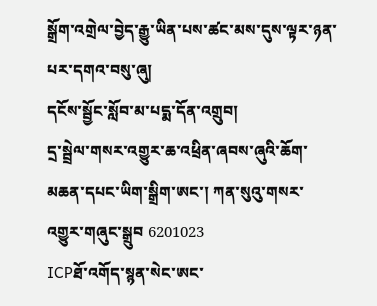སྒྲོག་འགྲེལ་བྱེད་རྒྱུ་ཡིན་པས་ཚང་མས་དུས་ལྟར་ཉན་པར་དགའ་བསུ་ཞུ།
དངོས་སྦྱོང་སློབ་མ་པདྨ་དོན་འགྲུབ།
དྲ་སྦྲེལ་གསར་འགྱུར་ཆ་འཕྲིན་ཞབས་ཞུའི་ཆོག་མཆན་དཔང་ཡིག་སྒྲིག་ཨང་། ཀན་སུའུ་གསར་འགྱུར་གཞུང་སྒྲུབ 6201023
ICPཐོ་འགོད་སྙན་སེང་ཨང་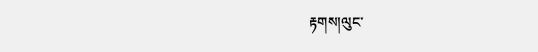རྟགས།ལུང་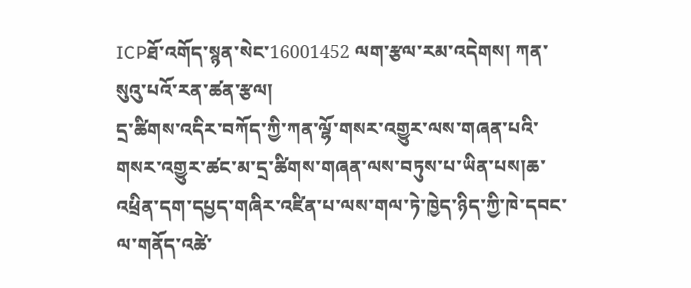ICPཐོ་འགོད་སྙན་སེང་16001452 ལག་རྩལ་རམ་འདེགས། ཀན་སུའུ་པའོ་རན་ཚན་རྩལ།
དྲ་ཚིགས་འདིར་བཀོད་ཀྱི་ཀན་ལྷོ་གསར་འགྱུར་ལས་གཞན་པའི་གསར་འགྱུར་ཚང་མ་དྲ་ཚིགས་གཞན་ལས་བཏུས་པ་ཡིན་པས།ཆ་འཕྲིན་དག་དཔྱད་གཞིར་འཛིན་པ་ལས་གལ་ཏེ་ཁྱེད་ཉིད་ཀྱི་ཁེ་དབང་ལ་གནོད་འཚེ་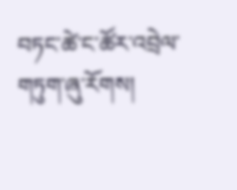བཏང་ཚེ་ང་ཚོར་འབྲེལ་གཏུག་ཞུ་རོགས།